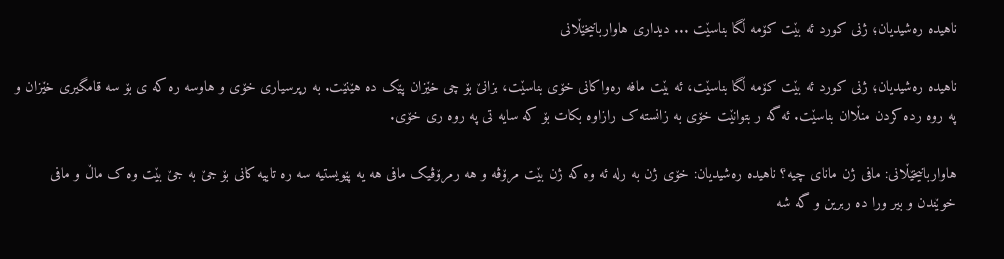ناهیده‌ ره‌شیدیان؛ ژنی کورد ئه بێت کۆمه ڵگا بناسێت ... دیداری هاواربانیخێڵانی

ناهیده‌ ره‌شیدیان؛ ژنی کورد ئه بێت کۆمه ڵگا بناسێت، ئه بێت مافه ره‌واکانی خۆی بناسێت، بزانێ بۆ چی خێزان پێک ده هێنێت. به رپرسیاری خۆی و هاوسه ره که ی بۆ سه قامگیری خێزان و په روه رده کردن منڵاان بناسێت. ئه گه ر بتوانێت خۆی به زانسته ک رازاوه بکات بۆ که سایه تی په روه ری خۆی.

هاواربانیخێڵانی: مافی ژن مانای چیه؟ ناهیده‌ ره‌شیدیان: خۆی ژن به رله ئه وه که ژن بێت مرۆڤه و هه رمرۆڤیک مافی هه یه پێویستیه سه ره تاییه کانی بۆ جێ به جێ بێت وه ک ماڵ و مافی خوێندن و بیر ورا ده ربرین و گه شه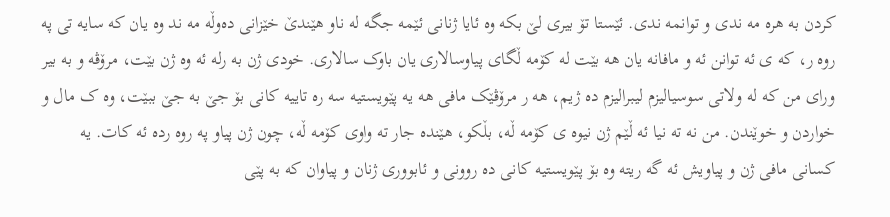کردن به هره مه ندی و توانمه ندی. ئێستا تۆ بیری لێ بکه وه‌ ئایا ژنانی ئێمه جگه له ناو هێندێ خێزانی ده‌وڵه مه ند وه‌ یان که سایه تی په روه ر، که ی ئه توانن ئه و مافانه یان هه بێت له کۆمه ڵگای پیاوسالاری یان باوک سالاری. خودی ژن به رله ئه وه ژن بێت، مرۆڤه و به بیر ورای من که له ولاتی سوسیالیزم لیبرالیزم ده ژیم، هه ر مرۆڤێک مافی هه یه پێویستیه سه ره تاییه کانی بۆ جێ به جێ ببێت، وه ک مال و خواردن و خوێندن. من نه ته نیا ئه ڵێم ژن نیوه ی کۆمه ڵه، بڵکو، هێنده جار ته واوی کۆمه ڵه، چون ژن پیاو په روه رده ئه کات. یه کسانی مافی ژن و پیاویش ئه گه ریته وه بۆ پێویستیه کانی ده روونی و ئابووری ژنان و پیاوان که به پێی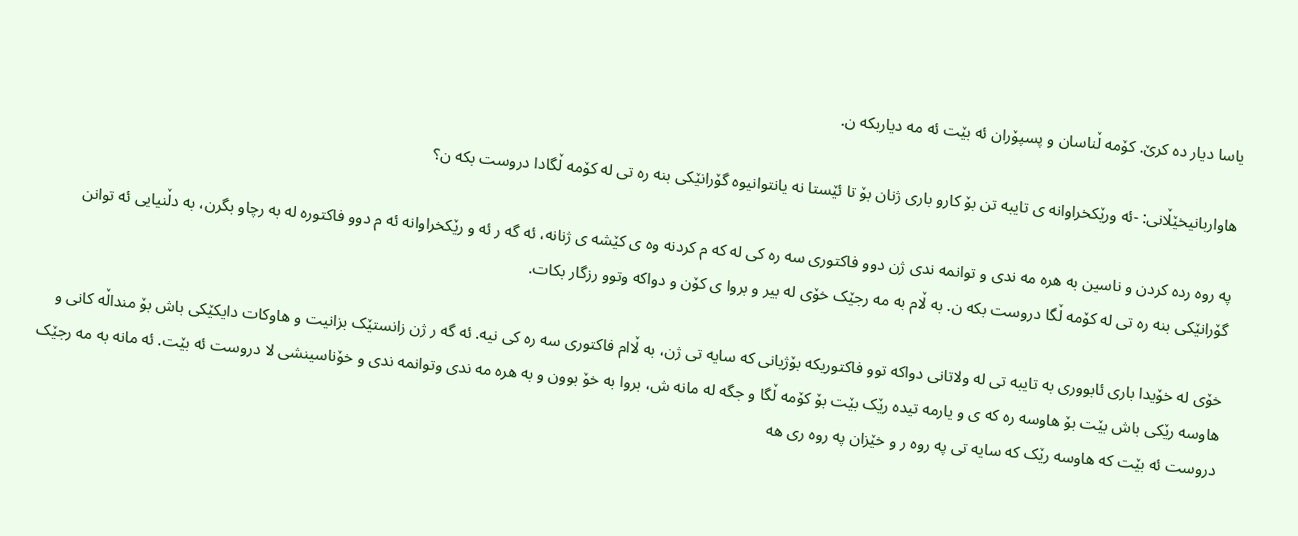یاسا دیار ده کرێ. کۆمه ڵناسان و پسپۆران ئه بێت ئه مه دیاربکه ن.

هاواربانیخێڵانی: -ئه ورێکخراوانه ی تایبه تن بۆ کارو باری ژنان بۆ تا ئێستا نه یانتوانیوه گۆرانێکی بنه ره تی له کۆمه ڵگادا دروست بکه ن؟

په روه رده کردن و ناسین به هره مه ندی و توانمه ندی ژن دوو فاکتوری سه ره کی له که م کردنه وه ی کێشه ی ژنانه، ئه گه ر ئه و رێکخراوانه ئه م دوو فاکتوره له به رچاو بگرن، به دڵنیایی ئه توانن گۆرانێکی بنه ره تی له کۆمه ڵگا دروست بکه ن. به‌ ڵام به مه رجێک خۆی له بیر و بروا ی کۆن و دواکه وتوو رزگار بکات.

خۆی له خۆیدا باری ئابووری به تایبه تی له ولاتانی دواکه توو فاکتوریکه بۆژیانی که سایه تی ژن، به ڵاام فاکتوری سه ره کی نیه. ئه گه ر ژن زانستێک بزانیت و هاوکات دایکێکی باش بۆ منداڵه کانی و هاوسه رێکی باش بێت بۆ هاوسه ره که ی و یارمه تیده رێک بێت بۆ کۆمه ڵگا و جگه له مانه ش، بروا به خۆ بوون و به هره مه ندی وتوانمه ندی و خۆناسینشی لا دروست ئه بێت. ئه مانه به مه رجێک دروست ئه بێت که هاوسه رێک که سایه تی په روه ر و خێزان په روه ری هه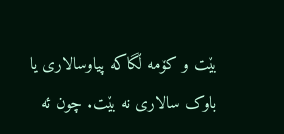بێت و کۆمه ڵگاکه پیاوسالاری یا باوک سالاری نه بێت. چون ئه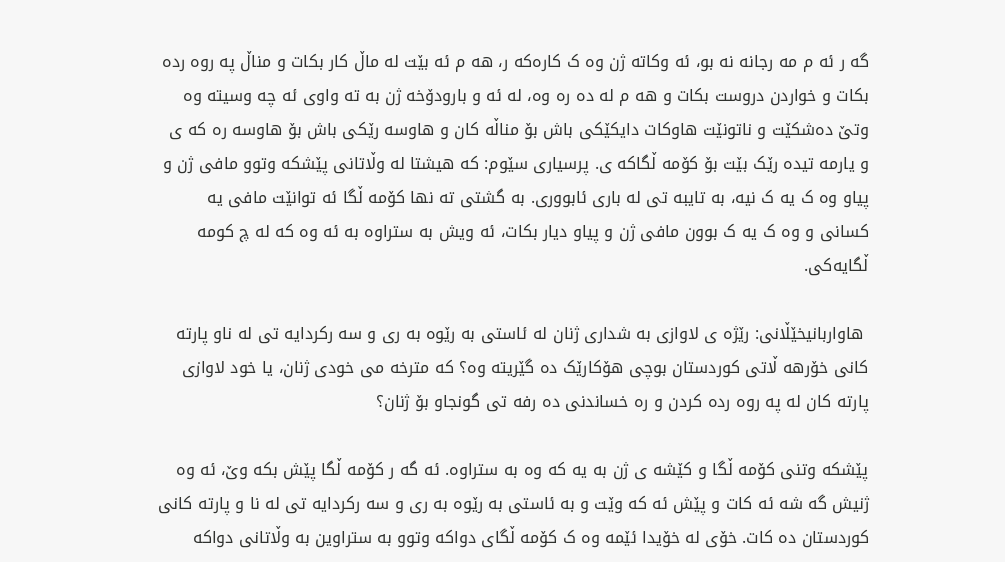گه ر ئه م مه رجانه نه بو، ئه وکاته‌ ژن وه ک کاره‌که ر، هه م ئه بێت له ماڵ کار بکات و مناڵ په روه رده بکات و خواردن دروست بکات و هه م له ده ره وه، له ئه و بارودۆخه ژن به ته واوی ئه چه وسیته وه وتێ ده‌شکێت و ناتونێت هاوکات دایکێکی باش بۆ مناڵه کان و هاوسه رێکی باش بۆ هاوسه ره که ی و یارمه تیده رێک بێت بۆ کۆمه ڵگاکه ی. پرسیاری سێوم: که‌ هیشتا له وڵاتانی پێشکه‌ وتوو مافی ژن و پیاو وه ک یه ک نیه، به تایبه تی له باری ئابووری. به گشتی ته نها کۆمه ڵگا ئه توانێت مافی یه کسانی و وه ک یه ک بوون مافی ژن و پیاو دیار بکات، ئه ویش به ستراوه به ئه وه که له چ کومه ڵگایه‌کی.

 هاواربانیخێڵانی: رێژه ی لاوازی به شداری ژنان له ئاستی به رێوه به ری و سه رکردایه تی له ناو پارته کانی خۆرهه ڵاتی کوردستان بوچی هۆکارێک ده گێریته وه؟ که مترخه می خودی ژنان، یا خود لاوازی پارته کان له په روه رده کردن و ره خساندنی ده رفه تی گونجاو بۆ ژنان؟

پێشکه وتنی کۆمه ڵگا و کێشه ی ژن به یه که وه به ستراوه. ئه گه ر کۆمه ڵگا پێش بکه وێ، ئه وه ژنیش گه شه ئه کات و پێش ئه که وێت و به ئاستی به‌ رێوه به ری و سه رکردایه تی له نا و پارته کانی کوردستان ده کات. خۆی له خۆیدا ئێمه وه ک کۆمه ڵگای دواکه وتوو به ستراوین به وڵاتانی دواکه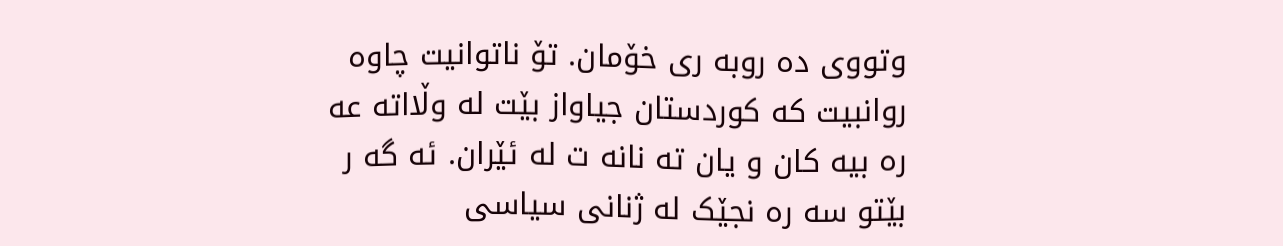وتووی ده روبه ری خۆمان. تۆ ناتوانیت چاوه روانبیت که کوردستان جیاواز بێت له وڵااته عه ره بیه کان و یان ته نانه ت له ئێران. ئه گه ر بێتو سه ره نجێک له ژنانی سیاسی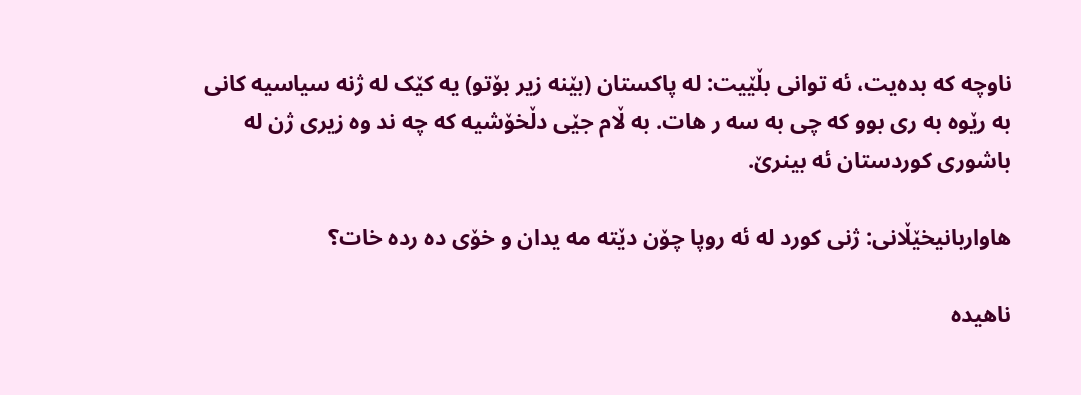ناوچه که بده‌یت، ئه توانی بڵێیت: له پاکستان (بێنه زیر بۆتو) یه کێک له ژنه سیاسیه کانی به رێوه به ری بوو که چی به سه ر هات. به ڵام جێی دڵخۆشیه که چه ند وه زیری ژن له باشوری کوردستان ئه بینرێ.

هاواربانیخێڵانی: ژنی کورد له ئه روپا چۆن دێته مه یدان و خۆی ده رده خات؟

ناهیده‌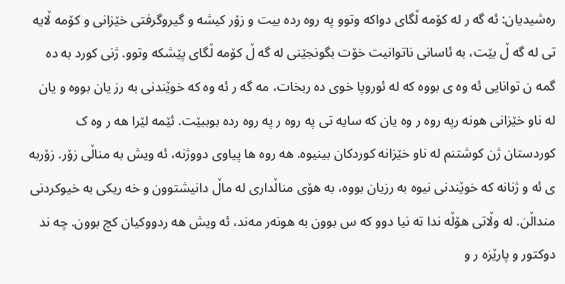ره‌شیدیان: ئه گه ر له کۆمه ڵگای دواکه وتوو په روه رده بیت و زۆر کیشه و گیروگرفتی خێزانی و کۆمه ڵایه تی له گه ڵ بێت، به ئاسانی ناتوانیت خۆت بگونجێنی له گه ڵ کۆمه ڵگای پێشکه وتوو. ژنی کورد به ده گمه ن توانایی ئه وه ی بووه که له ئوروپا خوی ده ربخات، مه گه ر ئه وه که خوێندنی به رز یان بووه و یان له ناو خێزانی هونه رپه روه ر وه‌ یان که سایه تی په روه ر په روه رده بوببێت. ئێمه لێرا هه ر وه ک کوردستان ژن کوشتنم له ناو خێزانه کوردکان بینیوه. هه روه ها پیاوی دووژنه، ئه ویش به مناڵی زۆر. زۆربه ی ئه و ژنانه که خوێندنی نیوه به رزیان بووه، به هۆی مناڵداری له ماڵ دانیشتوون و خه ریکی به خیوکردنی منداڵن. له وڵاتی هۆڵه ندا ته نیا دوو که س بوون به هونه‌ر مه‌ند، ئه ویش هه ردووکیان کچ بوون. چه ند دوکتور و پارێزه ر و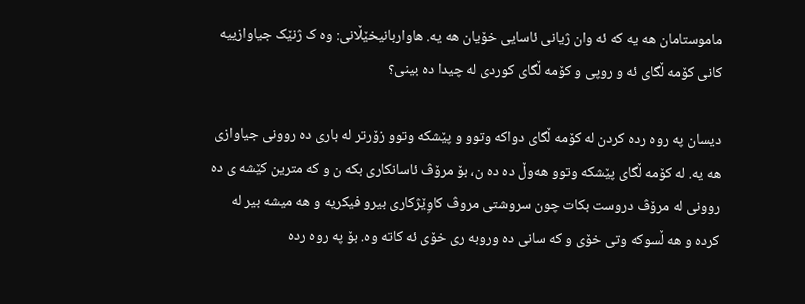ماموستامان هه یه که ئه وان ژیانی ئاسایی خۆیان هه یه. هاواربانیخێڵانی: وه ک ژنێک جیاوازییه کانی کۆمه ڵگای ئه و روپی و کۆمه ڵگای کوردی له چیدا ده بینی؟

دیسان په روه رده کردن له کۆمه ڵگای دواکه وتوو و پێشکه وتوو زۆرتر له باری ده روونی جیاوازی هه یه. له کۆمه ڵگای پێشکه وتوو هه‌وڵ ده ده ن، بۆ مرۆڤ ئاسانکاری بکه ن و که مترین کێشه ی ده روونی له مرۆڤ دروست بکات چون سروشتی مروڤ کاوِێژکاری بیرو فیکریه و هه میشه بیر له کرده و هه ڵسوکه وتی خۆی و که سانی ده وروبه ری خۆی ئه کاته وه. بۆ په روه رده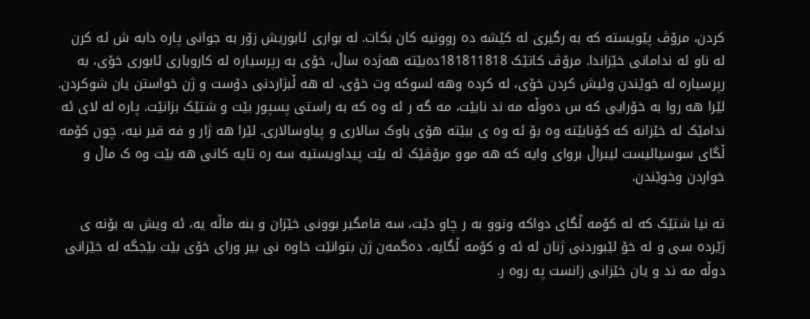کردن، مرۆڤ پێویسته که به رگیری له کێشه ده روونیه کان بکات. له بواری ئابوریش زۆر به جوانی پاره دابه ش ئه کرن له ناو ئه ندامانی خێزاندا. مرۆڤ کاتێک 181811818ده‌بێته‌ هه‌ژده‌ ساڵ، خۆی به رپرسیاره له کاروباری ئابوری خۆی، به رپرسیاره له خوێندن وئیش کردن خۆی، له کرده وهه لسوکه وت خۆی، له هه ڵبژاردنی دۆست و ژن خواستن یان شوکردن. لێرا هه روا به خۆرایی که س ده‌وڵه مه ند نابێت، مه گه ر ئه وه که به راستی پسپور بێت و شتێک بزانێت. پاره له لای ئه ندامێک له خێزانه که کۆنابێته وه بۆ ئه وه ی ببێته هۆی باوک سالاری و پیاوسالاری. لێرا هه ژار و فه قیر نیه، چون کۆمه ڵگای سوسیالیست لیبراڵ بروای وایه که هه موو مرۆڤێک ئه بێت پیداویستیه‌ سه ره تایه کانی هه بێت وه ک ماڵ و خواردن وخوێندن.

ته نیا شتێک که له کۆمه ڵگای دواکه وتوو به ر چاو دێت، سه قامگیر بوونی خێزان و بنه ماڵه یه، ئه ویش به بۆنه ی ژێرده سی و له خۆ لێبوردنی ژنان له ئه و کۆمه ڵگایه‌، ده‌گمه‌ن ژن بتوانێت خاوه نی بیر ورای خۆی بێت بێجگه له خێزانی دوڵه مه ند و یان خێزانی زانست په روه ر.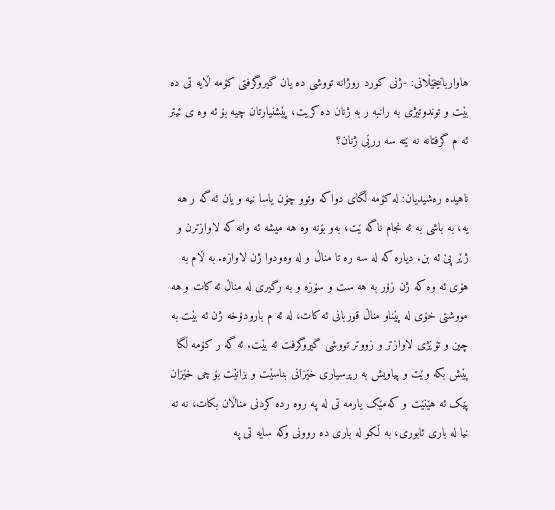هاواربانیخێڵانی: -ژنی کورد روژانه تووشی ده یان گیروگرفتی کۆمه ڵایه تی ده بێت و توندوتیژی به رانبه ر به ژنان ده کریت، پێشنیارتان چیه بۆ ئه وه ی ئیتر ئه م گرفتانه نه ێته سه ررێی ژنان؟

ناهیده‌ ره‌شیدیان: له کۆمه ڵگای دواکه وتوو چۆن یاسا نیه و یان ئه گه ر هه یه، به باشی به ئه نجام ناگه ێت، به‌و بۆنه وه هه میشه ئه وانه که لاوازترن و ژێر پێ ئه بن. دیاره که له سه ره تا مناڵ و له وه‌ودوا ژن لاوازه. به ڵام به هۆی ئه وه که ژن زۆر به هه ست و سۆزه و به رگیری له مناڵ ئه کات و هه مووشتی خۆی له پێناو مناڵ قوربانی ئه کات، له ئه م بارودۆخه ژن ئه بێت به چین و تۆێژی لاوازتر و زووتر تووشی گیروگرفت ئه بێت. ئه گه ر کۆمه ڵگا پێش بکه وێت و پیاویش به رپرسیاری خێزانی بناسێت و بزانێت بۆ چی خێزان پێک ئه هێنێت و که‌مێک یارمه تی له په روه رده کردنی مناڵان بکات، نه ته نیا له باری ئابوری، به ڵکو له باری ده روونی وکه سایه تی په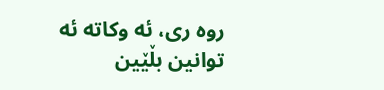روه ری، ئه وکاته ئه توانین بڵێین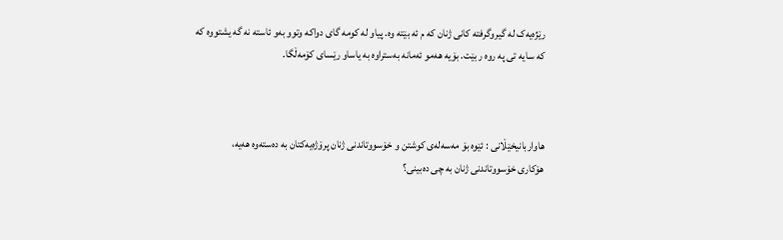رێژه‌یه‌ک له گیروگرفته کانی ژنان که م ئه بێته وه. پیاو له کومه گای دواکه وتوو به‌و ئاسته نه گه یشتووه که که سایه تی په روه ر بێت. بۆیه‌ هه‌مو ئه‌مانه‌ به‌ستراوه‌ به‌ یاساو رێسای کۆمه‌ڵگا.



هاواربانیخێڵانی : ئێوه‌ بۆ مه‌سه‌له‌ی کوشتن و خۆسووتاندنی ژنان پرۆژه‌یه‌کتان به‌ ده‌سته‌وه‌ هه‌یه‌،
هۆکاری خۆسووتاندنی ژنان به‌ چی ده‌بینی؟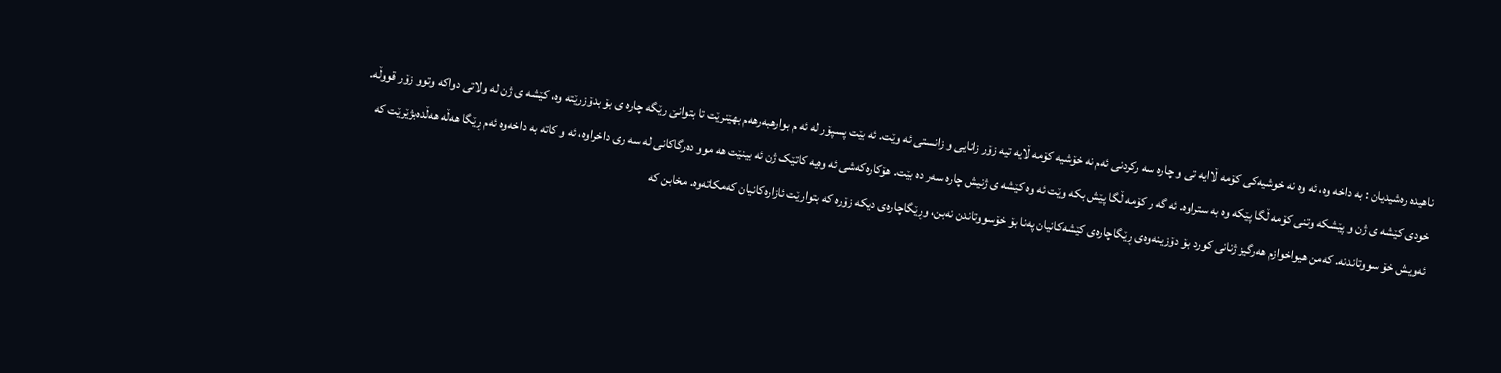ناهیده‌ ره‌شیدیان : به داخه وه، ئه وه نه خوشیه‌کی کۆمه ڵاایه تی و چاره سه رکردنی ئه‌م نه خۆشیه‌ کۆمه ڵایه تیه‌ زۆر زانایی و زانستی ئه وێت. ئه بێت پسپۆر له ئه م بوارهبه‌رهه‌م بهێنرێت تا بتوانێ رێگه چاره ی بۆ بدۆزرێته وه، کێشه ی ژن له ولاتی دواکه وتوو زۆر قووڵه. خودی کێشه ی ژن و پێشکه وتنی کۆمه ڵگا پێکه وه به ستراوه. ئه گه ر کۆمه ڵگا پێش بکه وێت ئه وه کێشه ی ژنیش چاره سه‌ر ده بێت. هۆکاره‌که‌شی ئه وه‌یه‌ کاتێک ژن ئه بینێت هه موو ده‌رگاکانی له سه ری داخراوه، ئه و کاته به‌ داخه‌وه‌ ئه‌م ڕێگا هه‌ڵه‌ هه‌ڵده‌بژێرێت که‌ ئه‌ویش خۆ سووتاندنه‌. که‌من هیواخوازم هه‌رگیز ژنانی کورد بۆ دۆزینه‌وه‌ی ڕێگاچاره‌ی کێشه‌کانیان په‌نا بۆ خۆسووتاندن نه‌بن، وڕێگاچاره‌ی دیکه‌ زۆره‌ که‌ بتوارێت ئازاره‌کانیان که‌مکاته‌وه‌. مخابن که‌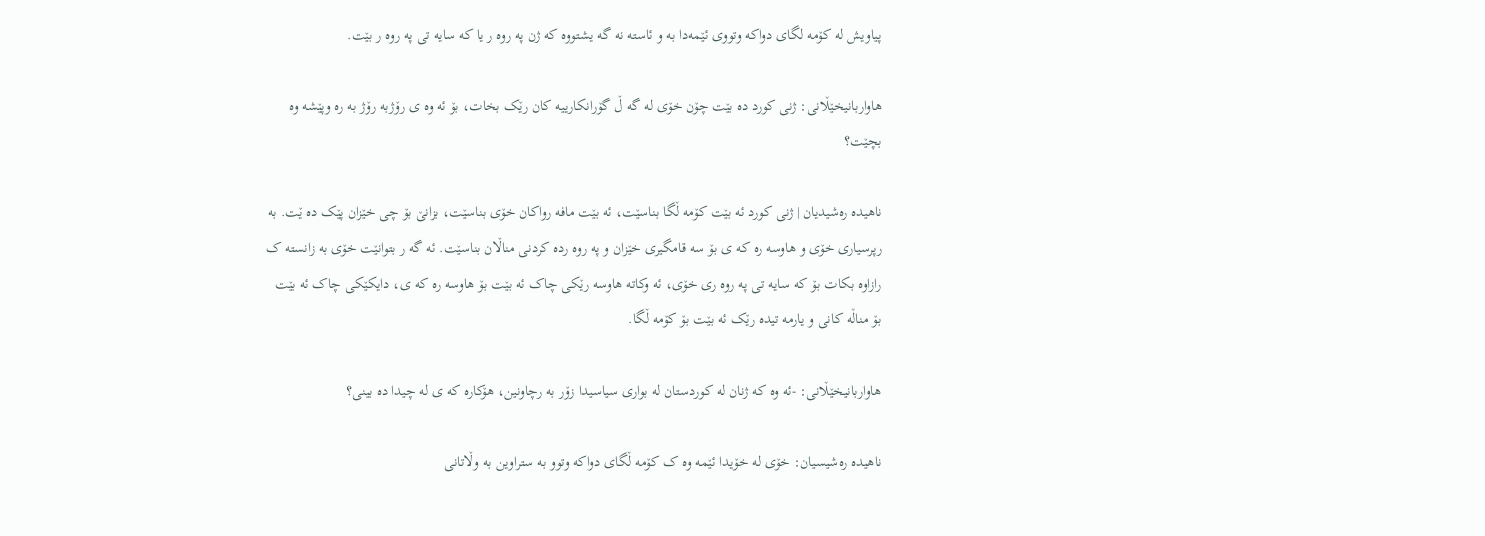پیاویش له کۆمه لگای دواکه وتووی ئێمه‌دا به و ئاسته نه گه یشتووه که ژن په روه ر یا که سایه تی په روه ر بێت.

هاواربانیخێڵانی: ژنی کورد ده بێت چۆن خۆی له گه ڵ گۆرانکارییه کان رێک بخات، بۆ ئه وه ی رۆژبه رۆژ به ره وپێشه وه بچێت؟

ناهیده‌ ره‌شیدیان | ژنی کورد ئه بێت کۆمه ڵگا بناسێت، ئه بێت مافه رواکان خۆی بناسێت، بزانێ بۆ چی خێزان پێک ده ێت. به رپرسیاری خۆی و هاوسه ره که ی بۆ سه قامگیری خێزان و په روه رده کردنی مناڵان بناسێت. ئه گه ر بتوانێت خۆی به زانسته ک رازاوه بکات بۆ که سایه تی په روه ری خۆی، ئه وکاته هاوسه رێکی چاک ئه بێت بۆ هاوسه ره که ی، دایکێکی چاک ئه بێت بۆ مناڵه کانی و یارمه تیده رێک ئه بێت بۆ کۆمه ڵگا.

هاواربانیخێڵانی: -ئه وه که ژنان له کوردستان له بواری سیاسیدا زۆر به رچاونین، هۆکاره که ی له چیدا ده بینی؟

ناهیده‌ ره‌شیسیان: خۆی له خۆیدا ئێمه وه ک کۆمه‌ ڵگای دواکه وتوو به ستراوین به وڵاتانی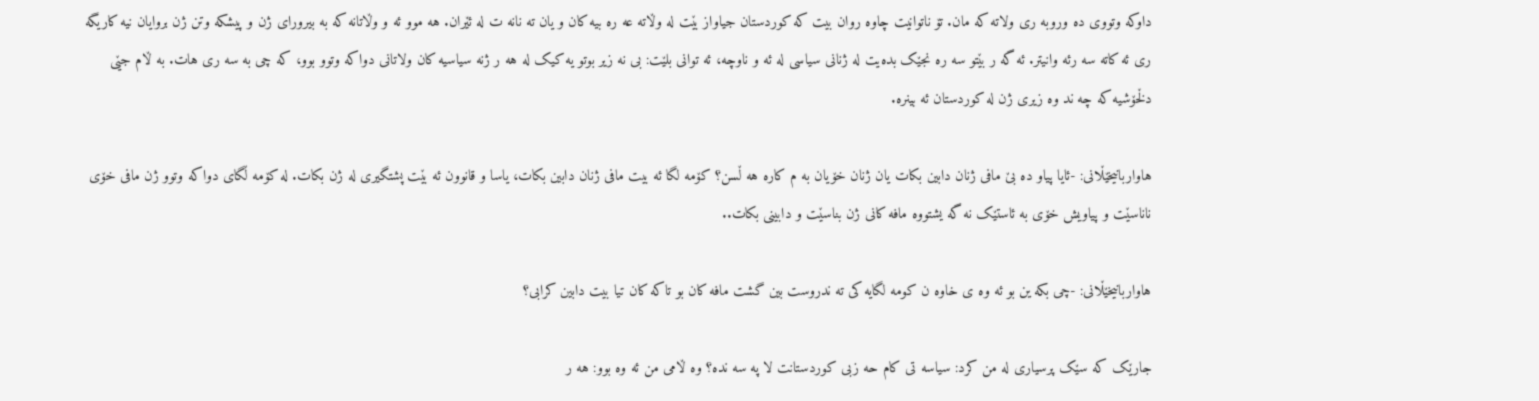داوکه وتووی ده وروبه ری ولاته که مان. تۆ ناتوانیت چاوه روان بیت که کوردستان جیاواز بێت له وڵاته عه ره بیه کان و یان ته نانه ت له ئێران. هه موو ئه و وڵاتانه که به بیرورای ژن و پیشکه وتن ژن بروایان نیه کاریگه ری ئه کاته سه رئه وانیتر. ئه گه ر بێتو سه ره نجێک بده‌یت له ژنانی سیاسی له ئه و ناوچه، ئه توانی بلێت: بی نه زیر بوتو یه کیک له هه ر ژنه سیاسیه کان ولاتانی دواکه وتوو بوو، که چی به سه ری هات. به ڵام جێی دڵخۆشیه که چه ند وه زیری ژن له کوردستان ئه بینره.

هاواربانیخێڵانی: -ئایا پیاو ده بێ مافی ژنان دابین بکات یان ژنان خۆیان به م کاره هه ڵسن؟ کۆمه لگا ئه بیت مافی ژنان دابین بکات، یاسا و قانوون ئه بێت پشتگیری له ژن بکات. له کۆمه ڵگای دواکه وتوو ژن مافی خۆی ناناسێت و پیاویش خۆی به ئاستێک نه گه یشتووه مافه کانی ژن بناسێت و دابینی بکات..

هاواربانیخێڵانی: -چی بکه ین بو ئه وه ی خاوه ن کومه لگایه کی ته ندروست بین گشت مافه کان بو تاکه کان تیا بیت دابین کرابی؟

جارێک که سێک پرسیاری له من کرد: سیاسه تی کام حه زبی کوردستانت لا په سه نده؟ وه ڵامی من ئه وه بوو: هه ر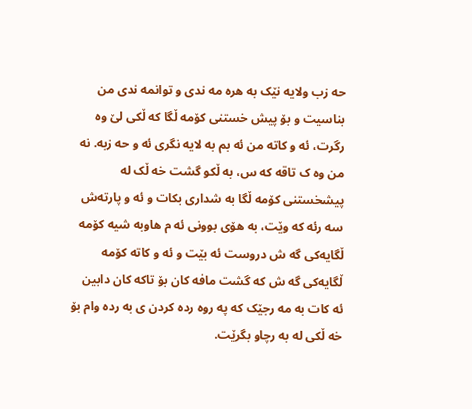حه زب ولایه نێک به هره مه ندی و توانمه ندی من بناسیت و بۆ پیش خستنی کۆمه ڵگا که ڵکی لێ وه رگرت، ئه و کاته من ئه بم به لایه نگری ئه و حه زبه. نه من وه ک تاقه که س، به ڵکو گشت خه ڵک له پیشخستنی کۆمه ڵگا به شداری بکات و ئه و پارته‌ش سه رئه که وێت، به هۆی بوونی ئه م هاوبه شیه کۆمه ڵگایه‌کی گه ش دروست ئه بێت و ئه و کاته کۆمه ڵگایه‌کی گه ش که‌ گشت مافه کان بۆ تاکه کان دابین ئه کات به مه رجێک که په روه رده کردن ی به رده وام بۆ خه ڵکی له به رچاو بگرێت.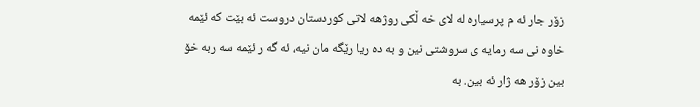زۆر جار ئه م پرسیاره له لای خه ڵکی روژهه لاتی کوردستان دروست ئه بێت که ئێمه خاوه نی سه رمایه ی سروشتی نین و به ده ریا رێگه مان نیه، ئه گه ر ئێمه سه ربه خۆ بین زۆر هه ژار ئه بین. به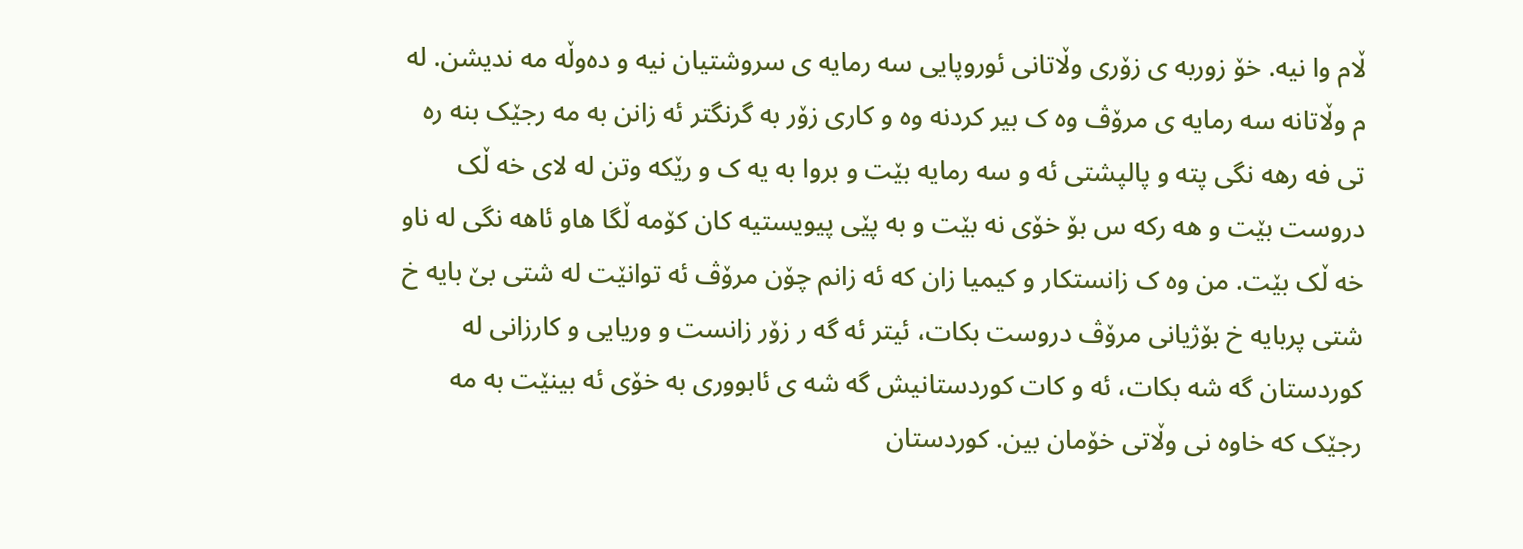ڵام وا نیه. خۆ زوربه ی زۆری وڵاتانی ئوروپایی سه رمایه ی سروشتیان نیه و ده‌وڵه مه ندیشن. له م وڵاتانه سه رمایه ی مرۆڤ وه ک بیر کردنه وه و کاری زۆر به گرنگتر ئه زانن به مه رجێک بنه ره تی فه رهه نگی پته و پالپشتی ئه و سه رمایه بێت و بروا به یه ک و رێکه وتن له لای خه ڵک دروست بێت و هه رکه س بۆ خۆی نه بێت و به پێی پیویستیه کان کۆمه ڵگا هاو ئاهه نگی له ناو خه ڵک بێت. من وه ک زانستکار و کیمیا زان که ئه زانم چۆن مرۆڤ ئه توانێت له شتی بێ بایه خ شتی پربایه خ بۆژیانی مرۆڤ دروست بکات، ئیتر ئه گه ر زۆر زانست و وریایی و کارزانی له کوردستان گه شه بکات، ئه و کات کوردستانیش گه شه ی ئابووری به خۆی ئه بینێت به مه رجێک که خاوه نی وڵاتی خۆمان بین. کوردستان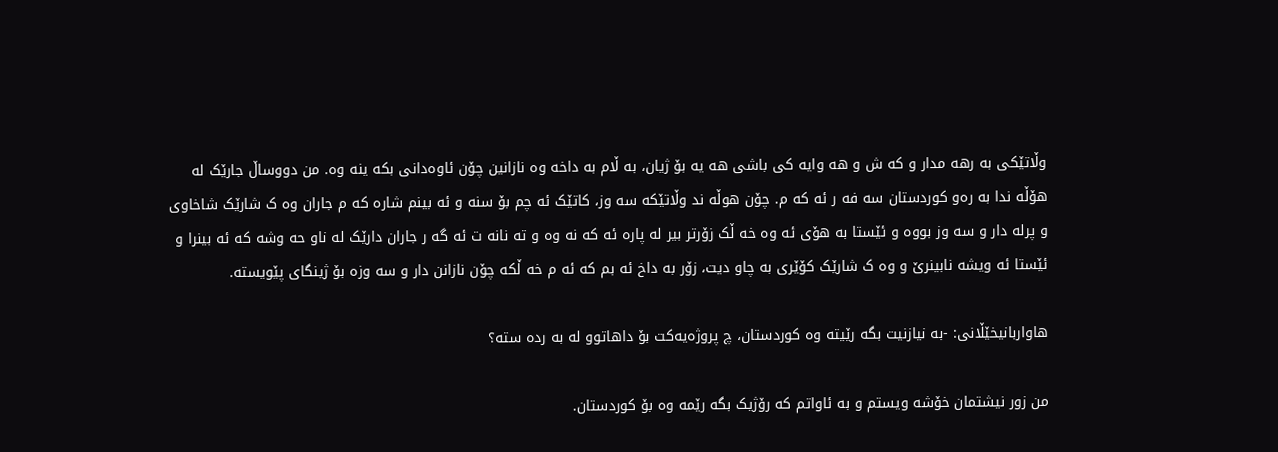وڵاتێکی به رهه مدار و که ش و هه وایه کی باشی هه یه بۆ ژیان، به ڵام به داخه وه نازانین چۆن ئاوه‌دانی بکه ینه وه. من دووساڵ جارێک له هۆڵه ندا به ره‌و کوردستان سه فه ر ئه که م. چۆن هوڵه ند وڵاتێکه سه وز، کاتێک ئه چم بۆ سنه و ئه بینم شاره که م جاران وه ک شارێک شاخاوی و پرله دار و سه وز بووه‌ و ئێستا به هۆی ئه وه خه ڵک زۆرتر بیر له پاره ئه که نه وه و ته نانه ت ئه گه ر جاران دارێک له ناو حه وشه که ئه بینرا و ئێستا ئه ویشه نابینرێ و وه ک شارێک کۆێری به چاو دیت، زۆر به داخ ئه بم که ئه م خه ڵکه چۆن نازانن دار و سه وزه بۆ ژینگای پێویسته.

هاواربانیخێڵانی: -به نیازنیت بگه رێیته وه کوردستان، چ پروژه‌یه‌کت بۆ داهاتوو له به رده سته؟

من زور نیشتمان خۆشه ویستم و به ئاواتم که رۆژیک بگه رێمه وه بۆ کوردستان.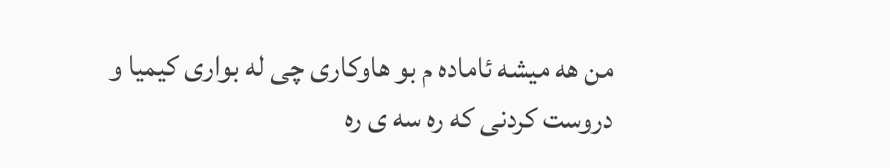من هه میشه ئاماده م بو هاوکاری چی له بواری کیمیا و دروست کردنی که ره سه ی ره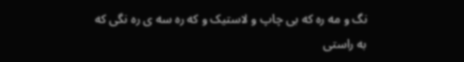نگ و مه ره که بی چاپ و لاستیک و که ره سه ی ره نگی که به راستی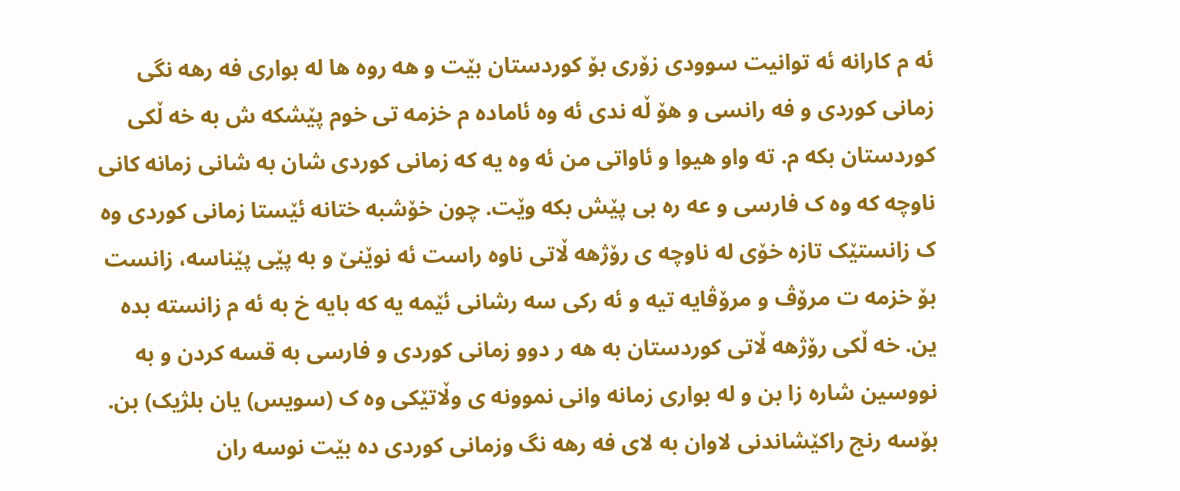ئه م کارانه ئه توانیت سوودی زۆری بۆ کوردستان بێت و هه روه ها له بواری فه رهه نگی زمانی کوردی و فه رانسی و هۆ ڵه ندی ئه وه ئاماده م خزمه تی خوم پێشکه ش به خه ڵکی کوردستان بکه م. ته واو هیوا و ئاواتی من ئه وه یه که زمانی کوردی شان به شانی زمانه کانی ناوچه که وه ک فارسی و عه ره بی پێش بکه وێت. چون خۆشبه ختانه ئێستا زمانی کوردی وه ک زانستێک تازه خۆی له ناوچه ی رۆژهه ڵاتی ناوه راست ئه نوێنێ و به پێی پێناسه، زانست بۆ خزمه ت مرۆڤ و مرۆڤایه تیه و ئه رکی سه رشانی ئێمه یه که بایه خ به ئه م زانسته بده ین. خه ڵکی رۆژهه ڵاتی کوردستان به هه ر دوو زمانی کوردی و فارسی به قسه کردن و به نووسین شاره زا بن و له بواری زمانه وانی نموونه ی وڵاتێکی وه ک (سویس) یان بلژیک) بن. بۆسه رنج راکێشاندنی لاوان به لای فه رهه نگ وزمانی کوردی ده بێت نوسه ران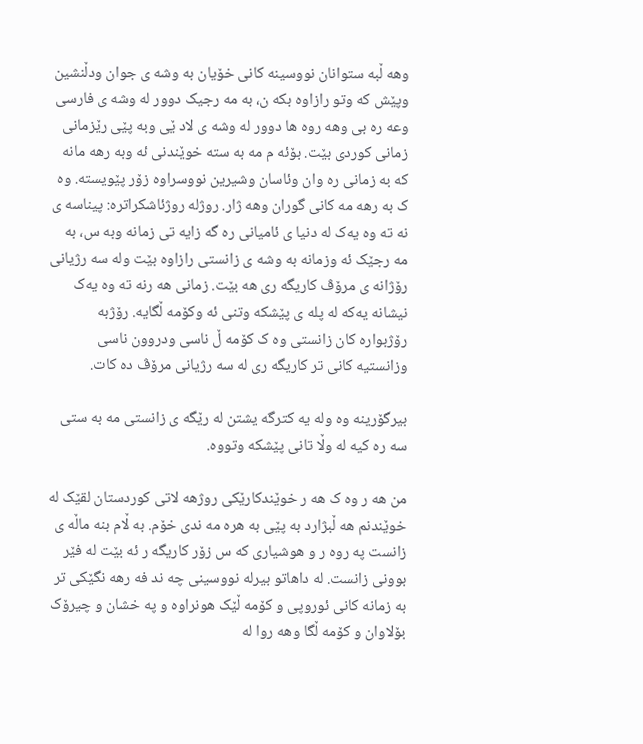وهه ڵبه ستوانان نووسینه کانی خۆیان به وشه ی جوان ودڵنشین وپێش که وتو رازاوه بکه ن، به مه رجیک دوور له وشه ی فارسی وعه ره بی وهه روه ها دوور له وشه ی لاد ێی وبه پێی رێزمانی زمانی کوردی بێت. بۆئه م مه به سته خوێندنی ئه وبه رهه مانه که به زمانی ره وان وئاسان وشیرین نووسراوه‌ زۆر پێویسته. وه ک به رهه مه کانی گوران وهه ژار. روژله روژئاشکراتره: پیناسه ی نه ته وه یه‌ک له دنیا ی ئامیانی ره گه زایه تی زمانه وبه س، به مه رجێک ئه وزمانه به وشه ی زانستی رازاوه بێت وله سه رژیانی رۆژانه ی مرۆڤ کاریگه ری هه بێت. زمانی هه رنه ته وه یه‌ک نیشانه یه‌که له پله ی پێشکه وتنی ئه وکۆمه ڵگایه. رۆژبه رۆژبواره کان زانستی وه ک کۆمه ڵ ناسی ودروون ناسی وزانستیه کانی تر کاریگه ری له سه رژیانی مرۆڤ ده کات.

بیرگۆرینه وه وله یه کترگه یشتن له رێگه ی زانستی مه به ستی سه ره کیه له وڵا تانی پێشکه وتووه.

من هه ر وه ک هه ر خوێندکارێکی روژهه لاتی کوردستان لقێک له خوێندنم هه ڵبژارد به پێی به هره مه ندی خۆم. به ڵام بنه ماڵه ی زانست په روه ر و هوشیاری که س زۆر کاریگه ر ئه بێت له فێر بوونی زانست. له داهاتو بیرله نووسینی چه ند فه رهه نگێکی تر به زمانه کانی ئوروپی و کۆمه ڵێک هونراوه و په خشان و چیرۆک بۆلاوان و کۆمه ڵگا وهه روا له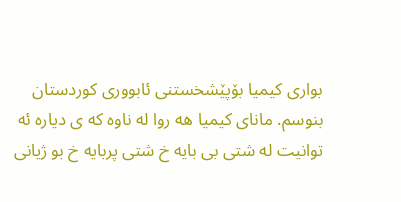بواری کیمیا بۆپێشخستنی ئابووری کوردستان بنوسم. مانای کیمیا هه روا له ناوه که ی دیاره ئه توانیت له شتی بی بایه خ شتی پربایه خ بو ژیانی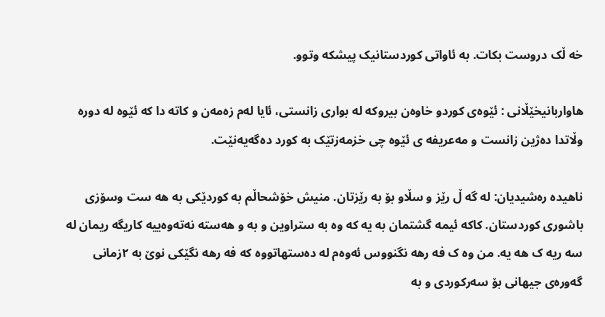خه ڵک دروست بکات. به ئاواتی کوردستانیک پیشکه وتوو.

هاواربانیخێڵانی : ئێوه‌ی کوردو خاوه‌ن بیروکه‌ له‌ بواری زانستی، ئایا له‌م زه‌مه‌ن و کاته‌ دا که‌ ئێوه‌ له‌ دوره‌ وڵاتدا ده‌ژین زانست و مه‌عریفه‌ ی ئێوه‌ چی خزمه‌زتێک به‌ کورد ده‌گه‌یه‌نێت.

ناهیده‌ ره‌شیدیان: له گه ڵ رێز و سڵاو بۆ به رێزتان. منیش خۆشحاڵم به کوردێکی به هه ست وسۆزی باشوری کوردستان. کاکه ئیمه گشتمان به یه که وه به ستراوین و به‌ و هه‌سته‌ نه‌ته‌وه‌ییه‌ کاریگه ریمان له سه ریه ک هه یه. من وه ک فه رهه نگنووس ئه‌وه‌م له‌ ده‌ستهاتووه‌ که‌ فه رهه نگێکی نوێ به‌ ٢زمانی گه‌وره‌ی جیهانی بۆ سه‌رکوردی و به‌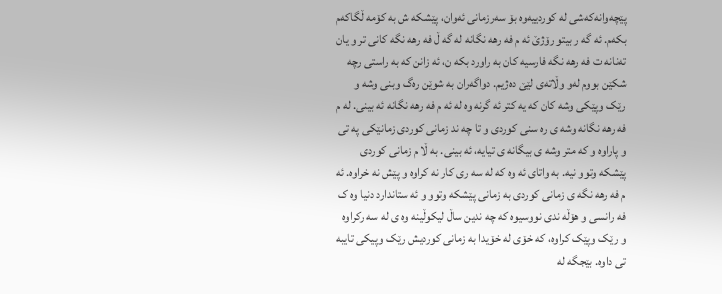پێچه‌وانه‌که‌شی له‌ کوردییه‌وه‌ بۆ سه‌رزمانی ئه‌وان، پێشکه ش به کۆمه ڵگاکه‌م بکه‌م. ئه گه ر بیتو رۆژێ ئه م فه رهه نگانه له گه ڵ فه رهه نگه کانی تر و یان ته‌نانه ت فه رهه نگه فارسیه کان به راورد بکه ن، ئه زانن که به راستی رچه‌ شکێن بووم له‌و وڵاته‌ی لێێ ده‌ژیم. دواگه‌ران به شوێن ره‌گ وبنی وشه و رێک وپێکی وشه کان که یه کتر ئه گرنه وه له ئه م فه رهه نگانه ئه بینی. له م فه رهه نگانه وشه ی ره سنی کوردی و تا چه ند زمانی کوردی زمانێکی په تی و پاراوه و که متر وشه ی بیگانه ی تیایه، ئه بینی. به ڵا م زمانی کوردی پێشکه وتوو نیه. به واتای ئه وه که له سه ری کار نه کراوه و پێش نه خراوه. ئه م فه رهه نگه ی زمانی کوردی به زمانی پێشکه وتوو و ئه ستاندارد دنیا وه ک فه رانسی و هۆڵه ندی نووسیوه که چه ندین ساڵ لیکوڵینه وه ی له سه رکراوه و رێک وپێک کراوه، که خۆی له خۆیدا به زمانی کوردیش رێک وپیکی تایبه تی داوه. بێجگه له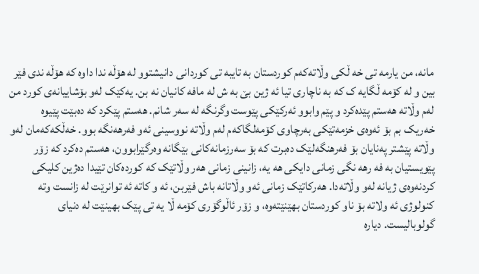مانه، من یارمه تی خه ڵکی وڵاته‌که‌م کوردستان به تایبه تی کوردانی دانیشتوو له هۆڵه ندا داوه که هۆڵه ندی فێر بین و له کۆمه ڵگایه‌ ک که به ناچاری تیا ئه ژین بێ به ش له مافه کانیان نه بن. یه‌کێک له‌و بۆشاییانه‌ی کورد من له‌م وڵاته‌ هه‌ستم پێده‌کرد و پێم وابوو ئه‌رکێکی پێوست و‌گرنگه‌ له‌ سه‌ر شانم‌. هه‌ستم پێکرد که‌ ده‌بێت پێیوه‌ خه‌ریک بم بۆ ئه‌وه‌ی خزمه‌تێکی به‌رچاوی کۆمه‌لگاکه‌م له‌م وڵاته‌ نووسینی ئه‌و فه‌رهه‌نگه‌ بوو. خه‌ڵکه‌که‌مان له‌و وڵاته‌ پێشتر په‌نایان بۆ فه‌رهنگه‌لێک ده‌برت که‌ بۆ سه‌رزمانه‌کانی بێگانه‌ وه‌رگێرابوون، هه‌ستم ده‌کرد که‌ زۆر پێویستیان به فه رهه نگی زمانی دایکی هه یه، زانینی زمانی هه‌ر وڵاتێک که‌ کورده‌کان تێیدا ده‌ژین کلیکی کردنه‌وه‌ی ژیانه‌ له‌و وڵاته‌دا. هه‌رکاتێک زمانی ئه‌و وڵاتانه‌ باش فێربن، ئه و کاته ئه توانرێت له زانست وته کنولوژی ئه ولاته بۆ ناو کوردستان بهێنێته‌وه‌، و زۆر ئاڵوگۆری کۆمه ڵا یه تی پێک بهینێت له دنیای گولوبالیست. دیاره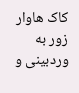کاک هاوار زور به وردبینی و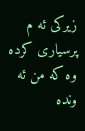زیرکی ئه م پرسیاری کرده وه که من ئه ونده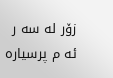زۆر له سه ر ئه م پرسیاره‌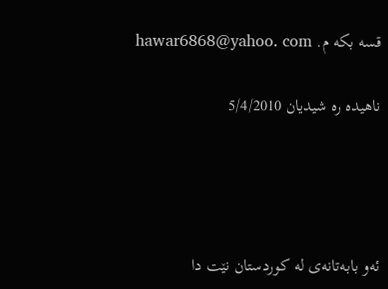قسه بکه م. hawar6868@yahoo. com

ناهیده ره شیدیان 5/4/2010




ئه‌و بابه‌تانه‌ی له‌ کوردستان نێت دا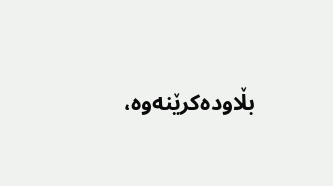بڵاوده‌کرێنه‌وه‌،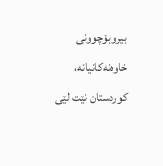بیروبۆچوونی خاوه‌نه‌کانیانه‌، کوردستان نێت لێی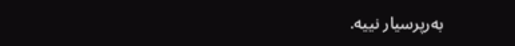به‌رپرسیار نییه‌.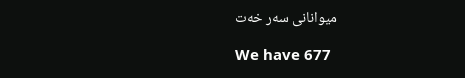میوانانی سەر خەت

We have 677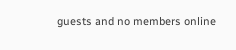guests and no members online